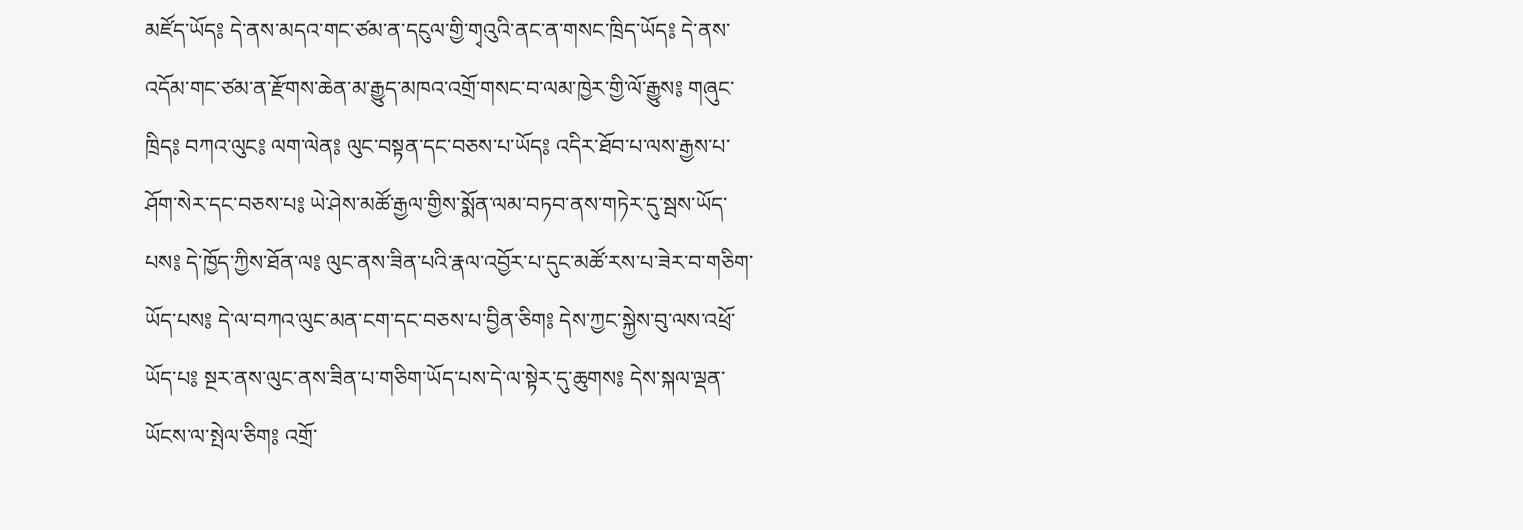མཛོད་ཡོད༔ དེ་ནས་མདའ་གང་ཙམ་ན་དངུལ་གྱི་གྭའུའི་ནང་ན་གསང་ཁྲིད་ཡོད༔ དེ་ནས་འདོམ་གང་ཙམ་ན་རྫོགས་ཆེན་མ་རྒྱུད་མཁའ་འགྲོ་གསང་བ་ལམ་ཁྱེར་གྱི་ལོ་རྒྱུས༔ གཞུང་ཁྲིད༔ བཀའ་ལུང༔ ལག་ལེན༔ ལུང་བསྟན་དང་བཅས་པ་ཡོད༔ འདིར་ཐོབ་པ་ལས་རྒྱས་པ་ཤོག་སེར་དང་བཅས་པ༔ ཡེ་ཤེས་མཚོ་རྒྱལ་གྱིས་སྨོན་ལམ་བཏབ་ནས་གཏེར་དུ་སྦས་ཡོད་པས༔ དེ་ཁྱོད་ཀྱིས་ཐོན་ལ༔ ལུང་ནས་ཟིན་པའི་རྣལ་འབྱོར་པ་དུང་མཚོ་རས་པ་ཟེར་བ་གཅིག་ཡོད་པས༔ དེ་ལ་བཀའ་ལུང་མན་ངག་དང་བཅས་པ་བྱིན་ཅིག༔ དེས་ཀྱང་སྐྱེས་བུ་ལས་འཕྲོ་ཡོད་པ༔ སྔར་ནས་ལུང་ནས་ཟིན་པ་གཅིག་ཡོད་པས་དེ་ལ་སྟེར་དུ་ཆུགས༔ དེས་སྐལ་ལྡན་ཡོངས་ལ་སྤེལ་ཅིག༔ འགྲོ་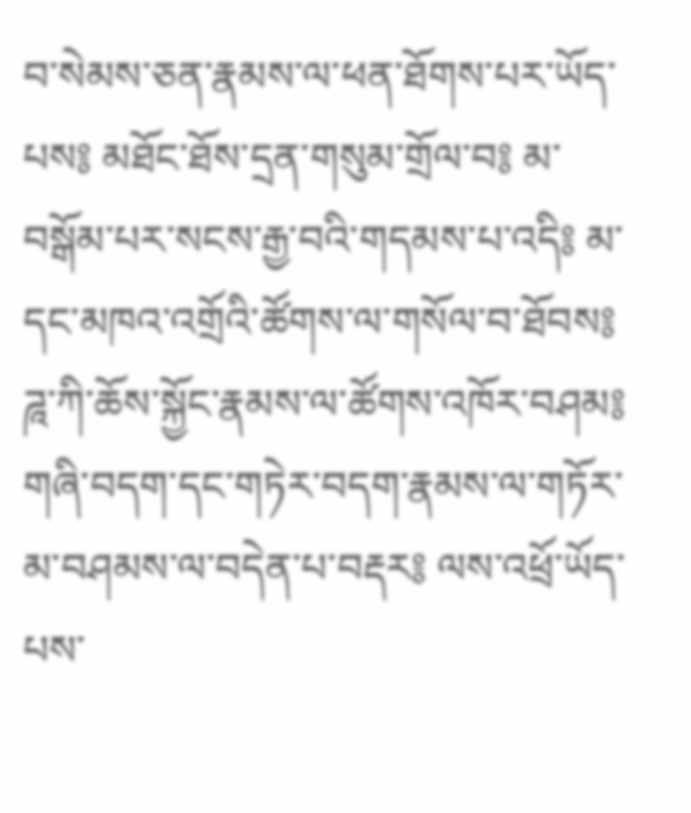བ་སེམས་ཅན་རྣམས་ལ་ཕན་ཐོགས་པར་ཡོད་པས༔ མཐོང་ཐོས་དྲན་གསུམ་གྲོལ་བ༔ མ་བསྒོམ་པར་སངས་རྒྱ་བའི་གདམས་པ་འདི༔ མ་དང་མཁའ་འགྲོའི་ཚོགས་ལ་གསོལ་བ་ཐོབས༔ ཌཱ་ཀི་ཆོས་སྐྱོང་རྣམས་ལ་ཚོགས་འཁོར་བཤམ༔ གཞི་བདག་དང་གཏེར་བདག་རྣམས་ལ་གཏོར་མ་བཤམས་ལ་བདེན་པ་བརྡར༔ ལས་འཕྲོ་ཡོད་པས་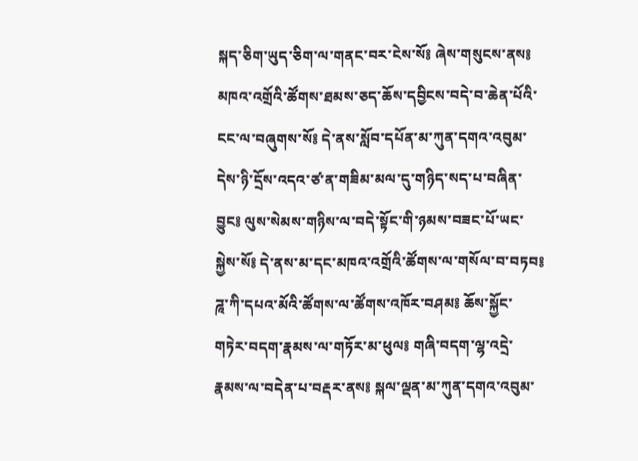སྐད་ཅིག་ཡུད་ཅིག་ལ་གནང་བར་ངེས་སོ༔ ཞེས་གསུངས་ནས༔ མཁའ་འགྲོའི་ཚོགས་ཐམས་ཅད་ཆོས་དབྱིངས་བདེ་བ་ཆེན་པོའི་ངང་ལ་བཞུགས་སོ༔ དེ་ནས་སློབ་དཔོན་མ་ཀུན་དགའ་འབུམ་དེས་ཉི་དྲོས་འདའ་ཙ་ན་གཟིམ་མལ་དུ་གཉིད་སད་པ་བཞིན་བྱུང༔ ལུས་སེམས་གཉིས་ལ་བདེ་སྟོང་གི་ཉམས་བཟང་པོ་ཡང་སྐྱེས་སོ༔ དེ་ནས་མ་དང་མཁའ་འགྲོའི་ཚོགས་ལ་གསོལ་བ་བཏབ༔ ཌཱ་ཀི་དཔའ་མོའི་ཚོགས་ལ་ཚོགས་འཁོར་བཤམ༔ ཆོས་སྐྱོང་གཏེར་བདག་རྣམས་ལ་གཏོར་མ་ཕུལ༔ གཞི་བདག་ལྷ་འདྲེ་རྣམས་ལ་བདེན་པ་བརྡར་ནས༔ སྐལ་ལྡན་མ་ཀུན་དགའ་འབུམ་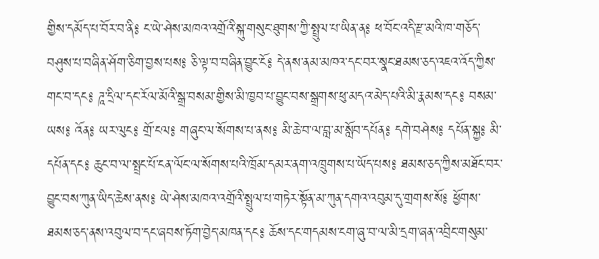གྱིས་དམོད་པ་བོར་བ་ནི༔ ང་ཡེ་ཤེས་མཁའ་འགྲོའི་སྐུ་གསུང་ཐུགས་ཀྱི་སྤྲུལ་པ་ཡིན་ན༔ ཕ་བོང་འདི་རྫ་མའི་ཁ་གཅོད་བཤུས་པ་བཞིན་ཤོག་ཅིག་བྱས་པས༔ ཅི་ལྟ་བ་བཞིན་བྱུང་ངོ༔ དེ་ནས་ནམ་མཁའ་དང་བར་སྣང་ཐམས་ཅད་འཇའ་འོད་ཀྱིས་གང་བ་དང༔ ཌཱ་དྲིལ་དང་རོལ་མོའི་སྒྲ་བསམ་གྱིས་མི་ཁྱབ་པ་བྱུང་བས་སྒྲགས་ཕུ་མདའ་མེད་པའི་མི་རྣམས་དང༔ བསམ་ཡས༔ འོན༔ ཡར་ལུང༔ གྲོ་ངལ༔ གཞུང་ལ་སོགས་པ་ནས༔ མི་ཆེ་བ་ལ་བླ་མ་སློབ་དཔོན༔ དགེ་བཤེས༔ དཔོན་སྐྱ༔ མི་དཔོན་དང༔ ཆུང་བ་ལ་སྤྲང་པོ་ངན་ལོང་ལ་སོགས་པའི་ཁྲོམ་དམར་ནག་འཁྲུགས་པ་ཡོད་པས༔ ཐམས་ཅད་ཀྱིས་མཐོང་བར་བྱུང་བས་ཀུན་ཡིད་ཆེས་ནས༔ ཡེ་ཤེས་མཁའ་འགྲོའི་སྤྲུལ་པ་གཏེར་སྟོན་མ་ཀུན་དགའ་འབུམ་དུ་གྲགས་སོ༔ ཕྱོགས་ཐམས་ཅད་ནས་འབུལ་བ་དང་ཞབས་ཏོག་བྱེད་མཁན་དང༔ ཆོས་དང་གདམས་ངག་ཞུ་བ་ལ་མི་དྲག་ཞན་འབྲིང་གསུམ་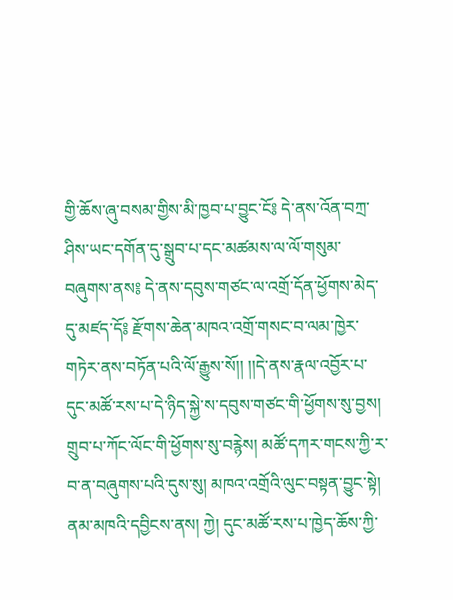གྱི་ཆོས་ཞུ་བསམ་གྱིས་མི་ཁྱབ་པ་བྱུང་ངོ༔ དེ་ནས་འོན་བཀྲ་ཤིས་ཡང་དགོན་དུ་སྒྲུབ་པ་དང་མཚམས་ལ་ལོ་གསུམ་བཞུགས་ནས༔ དེ་ནས་དབུས་གཙང་ལ་འགྲོ་དོན་ཕྱོགས་མེད་དུ་མཛད་དོ༔ རྫོགས་ཆེན་མཁའ་འགྲོ་གསང་བ་ལམ་ཁྱེར་གཏེར་ནས་བཏོན་པའི་ལོ་རྒྱུས་སོ།། །།དེ་ནས་རྣལ་འབྱོར་པ་དུང་མཚོ་རས་པ་དེ་ཉིད་སྐྱེ་ས་དབུས་གཙང་གི་ཕྱོགས་སུ་བྱས། གྲུབ་པ་ཀོང་ལོང་གི་ཕྱོགས་སུ་བརྙེས། མཚོ་དཀར་གངས་ཀྱི་ར་བ་ན་བཞུགས་པའི་དུས་སུ། མཁའ་འགྲོའི་ལུང་བསྟན་བྱུང་སྟེ། ནམ་མཁའི་དབྱིངས་ནས། ཀྱེ། དུང་མཚོ་རས་པ་ཁྱེད་ཆོས་ཀྱི་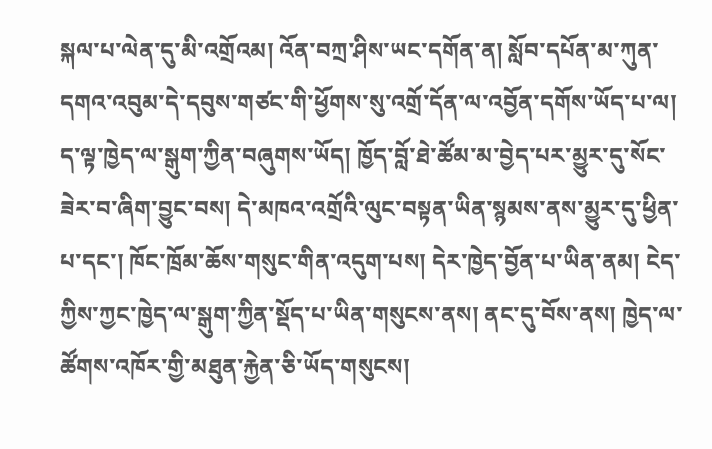སྐལ་པ་ལེན་དུ་མི་འགྲོའམ། འོན་བཀྲ་ཤིས་ཡང་དགོན་ན། སློབ་དཔོན་མ་ཀུན་དགའ་འབུམ་དེ་དབུས་གཙང་གི་ཕྱོགས་སུ་འགྲོ་དོན་ལ་འབྱོན་དགོས་ཡོད་པ་ལ། ད་ལྟ་ཁྱེད་ལ་སྒུག་ཀྱིན་བཞུགས་ཡོད། ཁྱོད་བློ་ཐེ་ཚོམ་མ་བྱེད་པར་མྱུར་དུ་སོང་ཟེར་བ་ཞིག་བྱུང་བས། དེ་མཁའ་འགྲོའི་ལུང་བསྟན་ཡིན་སྙམས་ནས་མྱུར་དུ་ཕྱིན་པ་དང་། ཁོང་ཁྲོམ་ཆོས་གསུང་གིན་འདུག་པས། དེར་ཁྱེད་བྱོན་པ་ཡིན་ནམ། ངེད་ཀྱིས་ཀྱང་ཁྱེད་ལ་སྒུག་ཀྱིན་སྡོད་པ་ཡིན་གསུངས་ནས། ནང་དུ་བོས་ནས། ཁྱེད་ལ་ཚོགས་འཁོར་གྱི་མཐུན་རྐྱེན་ཅི་ཡོད་གསུངས།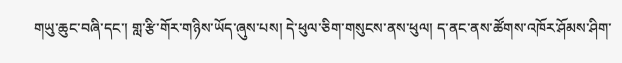གཡུ་ཆུང་བཞི་དང་། གླ་རྩི་གོར་གཉིས་ཡོད་ཞུས་པས། དེ་ཕུལ་ཅིག་གསུངས་ནས་ཕུལ། ད་ནང་ནས་ཚོགས་འཁོར་ཤོམས་ཤིག་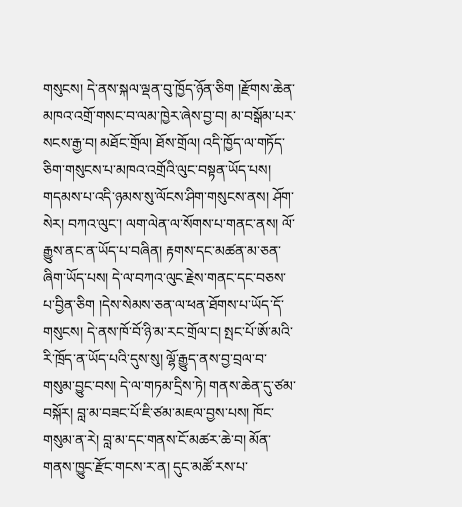གསུངས། དེ་ནས་སྐལ་ལྡན་བུ་ཁྱོད་ཉོན་ཅིག །རྫོགས་ཆེན་མཁའ་འགྲོ་གསང་བ་ལམ་ཁྱེར་ཞེས་བྱ་བ། མ་བསྒོམ་པར་སངས་རྒྱ་བ། མཐོང་གྲོལ། ཐོས་གྲོལ། འདི་ཁྱོད་ལ་གཏོད་ཅིག་གསུངས་པ་མཁའ་འགྲོའི་ལུང་བསྟན་ཡོད་པས། གདམས་པ་འདི་ཉམས་སུ་ལོངས་ཤིག་གསུངས་ནས། ཤོག་སེར། བཀའ་ལུང་། ལག་ལེན་ལ་སོགས་པ་གནང་ནས། ལོ་རྒྱུས་ནང་ན་ཡོད་པ་བཞིན། རྟགས་དང་མཚན་མ་ཅན་ཞིག་ཡོད་པས། དེ་ལ་བཀའ་ལུང་རྗེས་གནང་དང་བཅས་པ་བྱིན་ཅིག །དེས་སེམས་ཅན་ལ་ཕན་ཐོགས་པ་ཡོད་དོ་གསུངས། དེ་ནས་ཁོ་བོ་ཉི་མ་རང་གྲོལ་ང། སྤང་པོ་ཨོ་མའི་རི་ཁྲོད་ན་ཡོད་པའི་དུས་སུ། ལྷོ་རྒྱུད་ནས་བྱ་བྲལ་བ་གསུམ་བྱུང་བས། དེ་ལ་གཏམ་དྲིས་ཏེ། གནས་ཆེན་དུ་ཙམ་བསྐོར། བླ་མ་བཟང་པོ་ཇི་ཙམ་མཇལ་བྱས་པས། ཁོང་གསུམ་ན་རེ། བླ་མ་དང་གནས་ངོ་མཚར་ཆེ་བ། མོན་གནས་ཁྱུང་རྫོང་གངས་ར་ན། དུང་མཚོ་རས་པ་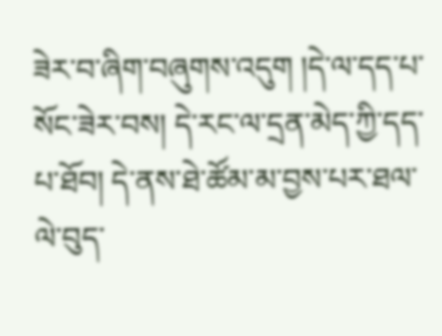ཟེར་བ་ཞིག་བཞུགས་འདུག །དེ་ལ་དད་པ་སོང་ཟེར་བས། དེ་རང་ལ་དྲན་མེད་ཀྱི་དད་པ་ཐོབ། དེ་ནས་ཐེ་ཚོམ་མ་བྱས་པར་ཐལ་ལེ་བུད་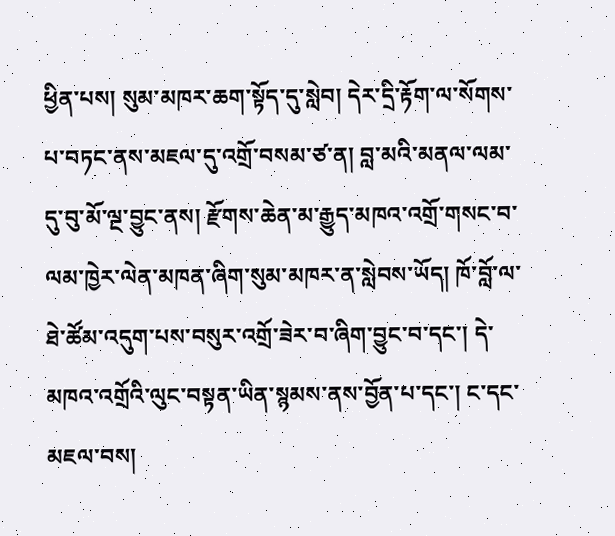ཕྱིན་པས། སུམ་མཁར་ཆག་སྟོད་དུ་སླེབ། དེར་དྲི་རྟོག་ལ་སོགས་པ་བཏང་ནས་མཇལ་དུ་འགྲོ་བསམ་ཙ་ན། བླ་མའི་མནལ་ལམ་དུ་བུ་མོ་ལྔ་བྱུང་ནས། རྫོགས་ཆེན་མ་རྒྱུད་མཁའ་འགྲོ་གསང་བ་ལམ་ཁྱེར་ལེན་མཁན་ཞིག་སུམ་མཁར་ན་སླེབས་ཡོད། ཁོ་བློ་ལ་ཐེ་ཚོམ་འདུག་པས་བསུར་འགྲོ་ཟེར་བ་ཞིག་བྱུང་བ་དང་། དེ་མཁའ་འགྲོའི་ལུང་བསྟན་ཡིན་སྙམས་ནས་བྱོན་པ་དང་། ང་དང་མཇལ་བས།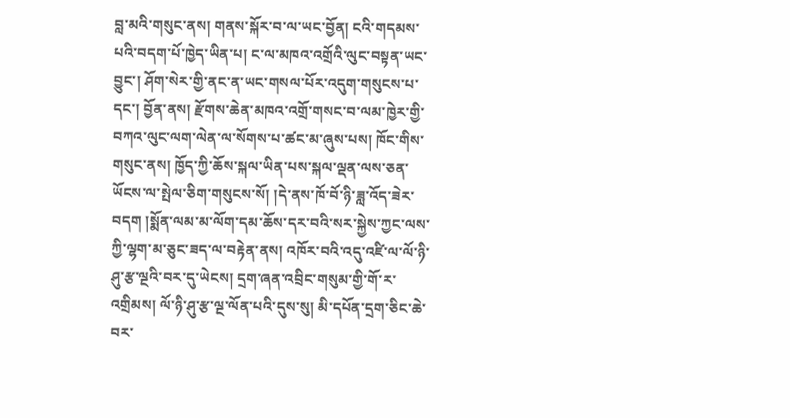བླ་མའི་གསུང་ནས། གནས་སྐོར་བ་ལ་ཡང་བྱོན། ངའི་གདམས་པའི་བདག་པོ་ཁྱེད་ཡིན་པ། ང་ལ་མཁའ་འགྲོའི་ལུང་བསྟན་ཡང་བྱུང་། ཤོག་སེར་གྱི་ནང་ན་ཡང་གསལ་པོར་འདུག་གསུངས་པ་དང་། བྱོན་ནས། རྫོགས་ཆེན་མཁའ་འགྲོ་གསང་བ་ལམ་ཁྱེར་གྱི་བཀའ་ལུང་ལག་ལེན་ལ་སོགས་པ་ཚང་མ་ཞུས་པས། ཁོང་གིས་གསུང་ནས། ཁྱོད་ཀྱི་ཆོས་སྐལ་ཡིན་པས་སྐལ་ལྡན་ལས་ཅན་ཡོངས་ལ་སྤེལ་ཅིག་གསུངས་སོ། །དེ་ནས་ཁོ་བོ་ཉི་ཟླ་འོད་ཟེར་བདག །སྨོན་ལམ་མ་ལོག་དམ་ཆོས་དར་བའི་སར་སྐྱེས་ཀྱང་ལས་ཀྱི་ལྷག་མ་ཅུང་ཟད་ལ་བརྟེན་ནས། འཁོར་བའི་འདུ་འཛི་ལ་ལོ་ཉི་ཤུ་རྩ་ལྔའི་བར་དུ་ཡེངས། དྲག་ཞན་འབྲིང་གསུམ་གྱི་གོ་ར་འགྲིམས། ལོ་ཉི་ཤུ་རྩ་ལྔ་ལོན་པའི་དུས་སུ། མི་དཔོན་དྲག་ཅིང་ཆེ་བར་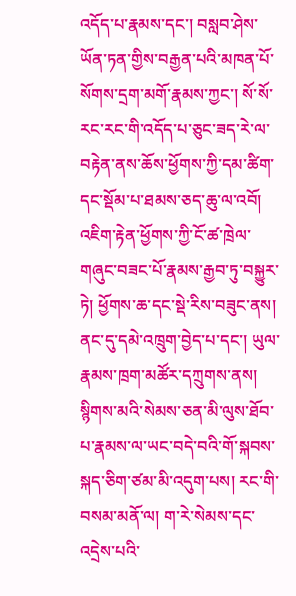འདོད་པ་རྣམས་དང་། བསླབ་ཤེས་ཡོན་ཏན་གྱིས་བརྒྱན་པའི་མཁན་པོ་སོགས་དྲག་མགོ་རྣམས་ཀྱང་། སོ་སོ་རང་རང་གི་འདོད་པ་ཅུང་ཟད་རེ་ལ་བརྟེན་ནས་ཆོས་ཕྱོགས་ཀྱི་དམ་ཚིག་དང་སྡོམ་པ་ཐམས་ཅད་ཆུ་ལ་འབོ། འཇིག་རྟེན་ཕྱོགས་ཀྱི་ངོ་ཚ་ཁྲེལ་གཞུང་བཟང་པོ་རྣམས་རྒྱབ་ཏུ་བསྐྱུར་ཏེ། ཕྱོགས་ཆ་དང་སྡེ་རིས་བཟུང་ནས། ནང་དུ་དམེ་འཁྲུག་བྱེད་པ་དང་། ཡུལ་རྣམས་ཁྲག་མཚོར་དཀྲུགས་ནས། སྙིགས་མའི་སེམས་ཅན་མི་ལུས་ཐོབ་པ་རྣམས་ལ་ཡང་བདེ་བའི་གོ་སྐབས་སྐད་ཅིག་ཙམ་མི་འདུག་པས། རང་གི་བསམ་མནོ་ལ། ག་རེ་སེམས་དང་འདྲེས་པའི་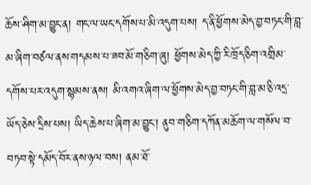ཆོས་ཤིག་མ་བྱུང་ན། གང་ལ་ཡང་དགོས་པ་མི་འདུག་པས། ད་ནི་ཕྱོགས་མེད་བྱ་བཏང་གི་བླ་མ་ཞིག་བཙལ་ནས་གདམས་པ་ཟབ་མོ་གཅིག་ཞུ། ཕྱོགས་མེད་ཀྱི་རི་ཁྲོད་ཅིག་འགྲིམ་དགོས་པར་འདུག་སྙམས་ནས། མི་འགའ་ཞིག་ལ་ཕྱོགས་མེད་བྱ་བཏང་གི་བླ་མ་ཅི་འདྲ་ཡོད་ཅེས་དྲིས་པས། ཡིད་ཆེས་པ་ཞིག་མ་བྱུང་། ནུབ་གཅིག་དཀོན་མཆོག་ལ་གསོལ་བ་བཏབ་སྟེ་དམོད་བོར་ནས་ཉལ་བས། ནམ་ཐོ་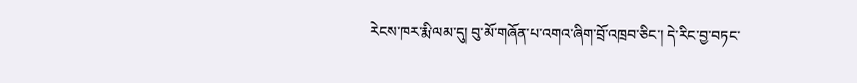རེངས་ཁར་རྨི་ལམ་དུ། བུ་མོ་གཞོན་པ་འགའ་ཞིག་བྲོ་འཁྲབ་ཅིང་། དེ་རིང་བྱ་བཏང་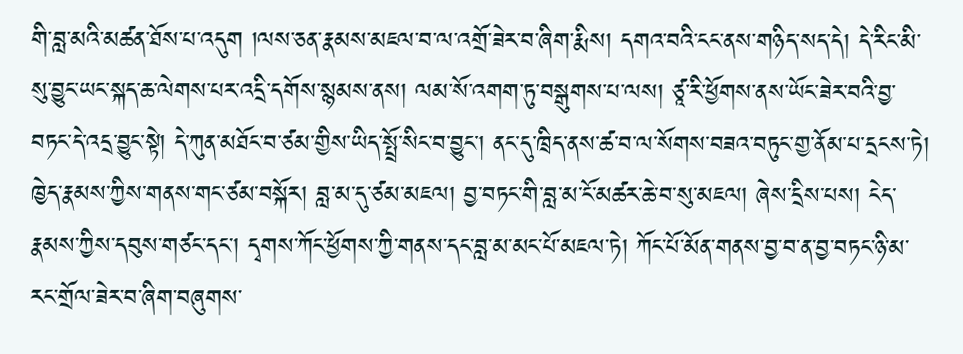གི་བླ་མའི་མཚན་ཐོས་པ་འདུག །ལས་ཅན་རྣམས་མཇལ་བ་ལ་འགྲོ་ཟེར་བ་ཞིག་རྨིས། དགའ་བའི་ངང་ནས་གཉིད་སད་དེ། དེ་རིང་མི་སུ་བྱུང་ཡང་སྐད་ཆ་ལེགས་པར་འདྲི་དགོས་སྙམས་ནས། ལམ་སོ་འགག་ཏུ་བསྒུགས་པ་ལས། ཙཱ་རི་ཕྱོགས་ནས་ཡོང་ཟེར་བའི་བྱ་བཏང་དེ་འདྲ་བྱུང་སྟེ། དེ་ཀུན་མཐོང་བ་ཙམ་གྱིས་ཡིད་སྤྲོ་སིང་བ་བྱུང་། ནང་དུ་ཁྲིད་ནས་ཚ་བ་ལ་སོགས་བཟའ་བཏུང་གྱ་ནོམ་པ་དྲངས་ཏེ། ཁྱེད་རྣམས་ཀྱིས་གནས་གང་ཙམ་བསྐོར། བླ་མ་དུ་ཙམ་མཇལ། བྱ་བཏང་གི་བླ་མ་ངོ་མཚར་ཆེ་བ་སུ་མཇལ། ཞེས་དྲིས་པས། ངེད་རྣམས་ཀྱིས་དབུས་གཙང་དང་། དྭགས་ཀོང་ཕྱོགས་ཀྱི་གནས་དང་བླ་མ་མང་པོ་མཇལ་ཏེ། ཀོང་པོ་མོན་གནས་བྱ་བ་ན་བྱ་བཏང་ཉི་མ་རང་གྲོལ་ཟེར་བ་ཞིག་བཞུགས་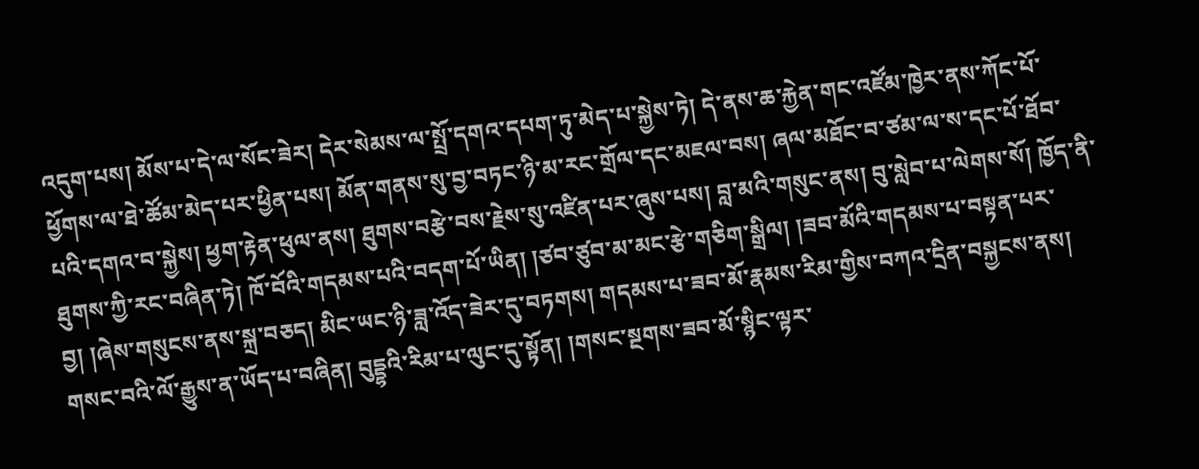འདུག་པས། མོས་པ་དེ་ལ་སོང་ཟེར། དེར་སེམས་ལ་སྤྲོ་དགའ་དཔག་ཏུ་མེད་པ་སྐྱེས་ཏེ། དེ་ནས་ཆ་རྐྱེན་གང་འཛོམ་ཁྱེར་ནས་ཀོང་པོ་ཕྱོགས་ལ་ཐེ་ཚོམ་མེད་པར་ཕྱིན་པས། མོན་གནས་སུ་བྱ་བཏང་ཉི་མ་རང་གྲོལ་དང་མཇལ་བས། ཞལ་མཐོང་བ་ཙམ་ལ་ས་དང་པོ་ཐོབ་པའི་དགའ་བ་སྐྱེས། ཕྱག་རྟེན་ཕུལ་ནས། ཐུགས་བརྩེ་བས་རྗེས་སུ་འཛིན་པར་ཞུས་པས། བླ་མའི་གསུང་ནས། བུ་སླེབ་པ་ལེགས་སོ། ཁྱོད་ནི་ཐུགས་ཀྱི་རང་བཞིན་ཏེ། ཁོ་བོའི་གདམས་པའི་བདག་པོ་ཡིན། །ཙབ་ཙུབ་མ་མང་རྩེ་གཅིག་སྒྲིལ། །ཟབ་མོའི་གདམས་པ་བསྟན་པར་བྱ། །ཞེས་གསུངས་ནས་སྐྲ་བཅད། མིང་ཡང་ཉི་ཟླ་འོད་ཟེར་དུ་བཏགས། གདམས་པ་ཟབ་མོ་རྣམས་རིམ་གྱིས་བཀའ་དྲིན་བསྐྱངས་ནས། གསང་བའི་ལོ་རྒྱུས་ན་ཡོད་པ་བཞིན། བུདྡྷའི་རིམ་པ་ལུང་དུ་སྟོན། །གསང་སྔགས་ཟབ་མོ་སྙིང་ལྟར་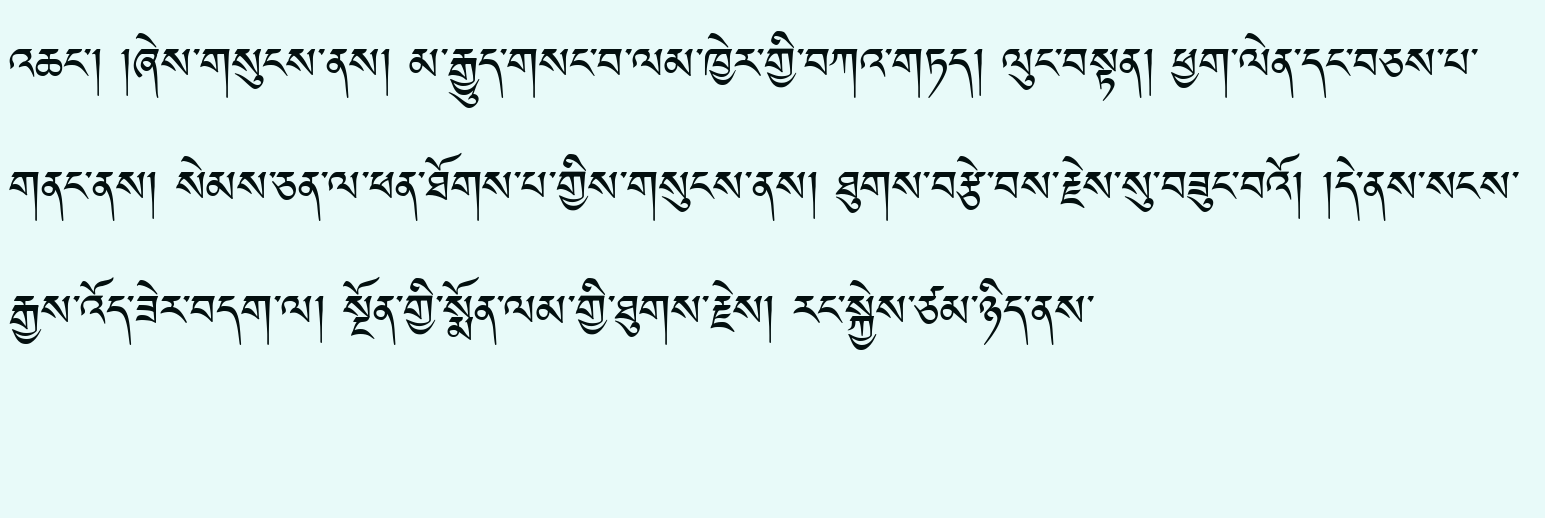འཆང་། །ཞེས་གསུངས་ནས། མ་རྒྱུད་གསང་བ་ལམ་ཁྱེར་གྱི་བཀའ་གཏད། ལུང་བསྟན། ཕྱག་ལེན་དང་བཅས་པ་གནང་ནས། སེམས་ཅན་ལ་ཕན་ཐོགས་པ་གྱིས་གསུངས་ནས། ཐུགས་བརྩེ་བས་རྗེས་སུ་བཟུང་བའོ། །དེ་ནས་སངས་རྒྱས་འོད་ཟེར་བདག་ལ། སྔོན་གྱི་སྨོན་ལམ་གྱི་ཐུགས་རྗེས། རང་སྐྱེས་ཙམ་ཉིད་ནས་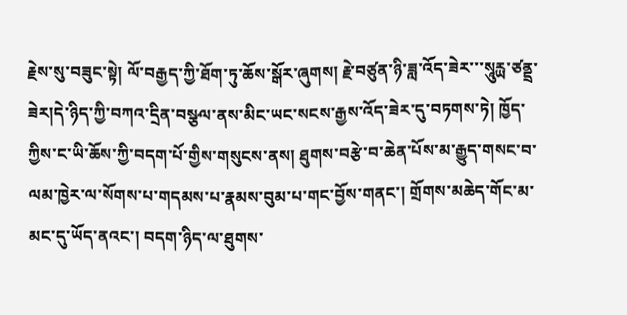རྗེས་སུ་བཟུང་སྟེ། ལོ་བརྒྱད་ཀྱི་ཐོག་ཏུ་ཆོས་སྒོར་ཞུགས། རྗེ་བཙུན་ཉི་ཟླ་འོད་ཟེར་་་སཱུརྻ་ཙནྡྲ་ཟེར།དེ་ཉིད་ཀྱི་བཀའ་དྲིན་བསྩལ་ནས་མིང་ཡང་སངས་རྒྱས་འོད་ཟེར་དུ་བཏགས་ཏེ། ཁྱོད་ཀྱིས་ང་ཡི་ཆོས་ཀྱི་བདག་པོ་གྱིས་གསུངས་ནས། ཐུགས་བརྩེ་བ་ཆེན་པོས་མ་རྒྱུད་གསང་བ་ལམ་ཁྱེར་ལ་སོགས་པ་གདམས་པ་རྣམས་བུམ་པ་གང་བྱོས་གནང་། གྲོགས་མཆེད་གོང་མ་མང་དུ་ཡོད་ནའང་། བདག་ཉིད་ལ་ཐུགས་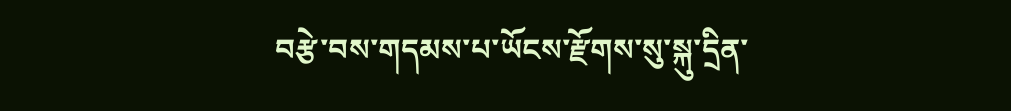བརྩེ་བས་གདམས་པ་ཡོངས་རྫོགས་སུ་སྐུ་དྲིན་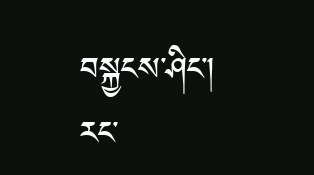བསྐྱངས་ཤིང་། རང་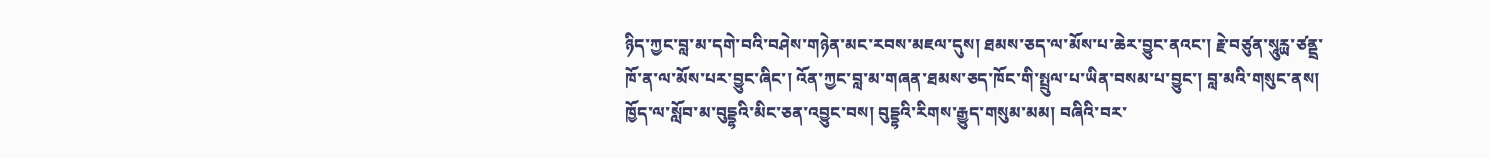ཉིད་ཀྱང་བླ་མ་དགེ་བའི་བཤེས་གཉེན་མང་རབས་མཇལ་དུས། ཐམས་ཅད་ལ་མོས་པ་ཆེར་བྱུང་ནའང་། རྗེ་བཙུན་སཱུརྻ་ཙནྡྲ་ཁོ་ན་ལ་མོས་པར་བྱུང་ཞིང་། འོན་ཀྱང་བླ་མ་གཞན་ཐམས་ཅད་ཁོང་གི་སྤྲུལ་པ་ཡིན་བསམ་པ་བྱུང་། བླ་མའི་གསུང་ནས། ཁྱོད་ལ་སློབ་མ་བུདྡྷའི་མིང་ཅན་འབྱུང་བས། བུདྡྷའི་རིགས་རྒྱུད་གསུམ་མམ། བཞིའི་བར་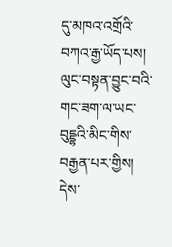དུ་མཁའ་འགྲོའི་བཀའ་རྒྱ་ཡོད་པས། ལུང་བསྟན་བྱུང་བའི་གང་ཟག་ལ་ཡང་བུདྡྷའི་མིང་གིས་བརྒྱན་པར་གྱིས། དེས་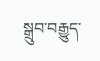སྒྲུབ་བརྒྱུད་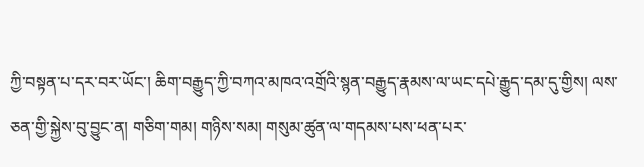ཀྱི་བསྟན་པ་དར་བར་ཡོང་། ཆིག་བརྒྱུད་ཀྱི་བཀའ་མཁའ་འགྲོའི་སྙན་བརྒྱུད་རྣམས་ལ་ཡང་དཔེ་རྒྱུད་དམ་དུ་གྱིས། ལས་ཅན་གྱི་སྐྱེས་བུ་བྱུང་ན། གཅིག་གམ། གཉིས་སམ། གསུམ་ཚུན་ལ་གདམས་པས་ཕན་པར་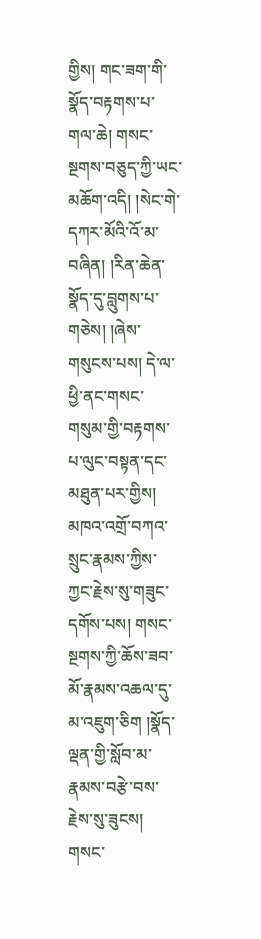གྱིས། གང་ཟག་གི་སྣོད་བརྟགས་པ་གལ་ཆེ། གསང་སྔགས་བཅུད་ཀྱི་ཡང་མཆོག་འདི། །སེང་གེ་དཀར་མོའི་འོ་མ་བཞིན། །རིན་ཆེན་སྣོད་དུ་བླུགས་པ་གཅེས། །ཞེས་གསུངས་པས། དེ་ལ་ཕྱི་ནང་གསང་གསུམ་གྱི་བརྟགས་པ་ལུང་བསྟན་དང་མཐུན་པར་གྱིས། མཁའ་འགྲོ་བཀའ་སྲུང་རྣམས་ཀྱིས་ཀྱང་རྗེས་སུ་གཟུང་དགོས་པས། གསང་སྔགས་ཀྱི་ཆོས་ཟབ་མོ་རྣམས་འཆལ་དུ་མ་འཇུག་ཅིག །སྣོད་ལྡན་གྱི་སློབ་མ་རྣམས་བརྩེ་བས་རྗེས་སུ་ཟུངས། གསང་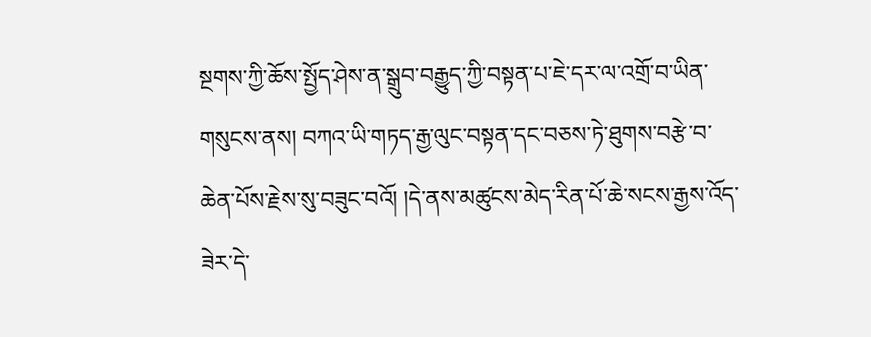སྔགས་ཀྱི་ཆོས་སྤྱོད་ཤེས་ན་སྒྲུབ་བརྒྱུད་ཀྱི་བསྟན་པ་ཇེ་དར་ལ་འགྲོ་བ་ཡིན་གསུངས་ནས། བཀའ་ཡི་གཏད་རྒྱ་ལུང་བསྟན་དང་བཅས་ཏེ་ཐུགས་བརྩེ་བ་ཆེན་པོས་རྗེས་སུ་བཟུང་བའོ། །དེ་ནས་མཚུངས་མེད་རིན་པོ་ཆེ་སངས་རྒྱས་འོད་ཟེར་དེ་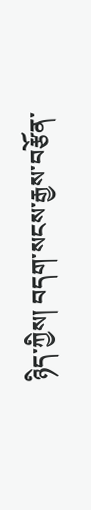ཉིད་ཀྱིས། བདག་སངས་རྒྱས་བརྩོན་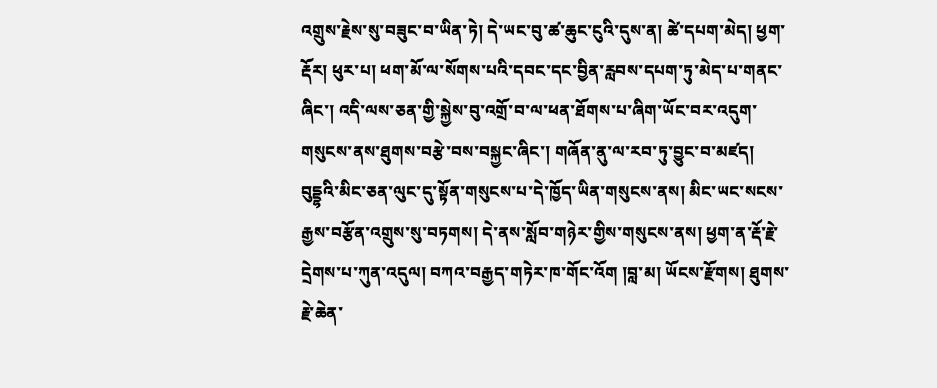འགྲུས་རྗེས་སུ་བཟུང་བ་ཡིན་ཏེ། དེ་ཡང་བུ་ཚ་ཆུང་ངུའི་དུས་ན། ཚེ་དཔག་མེད། ཕྱག་རྡོར། ཕུར་པ། ཕག་མོ་ལ་སོགས་པའི་དབང་དང་བྱིན་རླབས་དཔག་ཏུ་མེད་པ་གནང་ཞིང་། འདི་ལས་ཅན་གྱི་སྐྱེས་བུ་འགྲོ་བ་ལ་ཕན་ཐོགས་པ་ཞིག་ཡོང་བར་འདུག་གསུངས་ནས་ཐུགས་བརྩེ་བས་བསྐྱང་ཞིང་། གཞོན་ནུ་ལ་རབ་ཏུ་བྱུང་བ་མཛད། བུདྡྷའི་མིང་ཅན་ལུང་དུ་སྟོན་གསུངས་པ་དེ་ཁྱོད་ཡིན་གསུངས་ནས། མིང་ཡང་སངས་རྒྱས་བརྩོན་འགྲུས་སུ་བཏགས། དེ་ནས་སློབ་གཉེར་གྱིས་གསུངས་ནས། ཕྱག་ན་རྡོ་རྗེ་དྲེགས་པ་ཀུན་འདུལ། བཀའ་བརྒྱད་གཏེར་ཁ་གོང་འོག །བླ་མ། ཡོངས་རྫོགས། ཐུགས་རྗེ་ཆེན་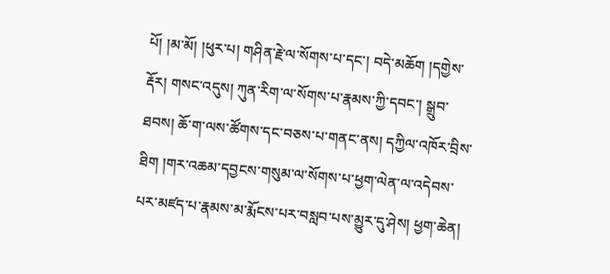པོ། །མ་མོ། །ཕུར་པ། གཤིན་རྗེ་ལ་སོགས་པ་དང་། བདེ་མཆོག །དགྱེས་རྡོར། གསང་འདུས། ཀུན་རིག་ལ་སོགས་པ་རྣམས་ཀྱི་དབང་། སྒྲུབ་ཐབས། ཆོ་ག་ལས་ཚོགས་དང་བཅས་པ་གནང་ནས། དཀྱིལ་འཁོར་བྲིས་ཐིག །གར་འཆམ་དབྱངས་གསུམ་ལ་སོགས་པ་ཕྱག་ལེན་ལ་འདེབས་པར་མཛད་པ་རྣམས་མ་རྨོངས་པར་བསླབ་པས་མྱུར་དུ་ཤེས། ཕྱག་ཆེན།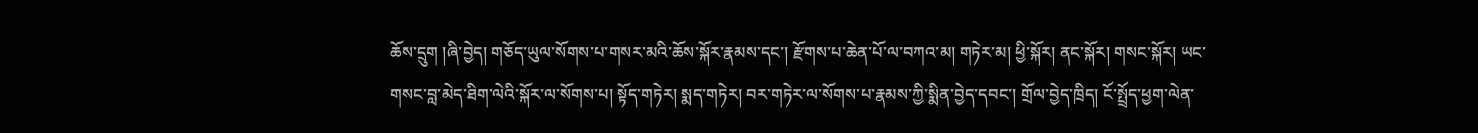ཆོས་དྲུག །ཞི་བྱེད། གཅོད་ཡུལ་སོགས་པ་གསར་མའི་ཆོས་སྐོར་རྣམས་དང་། རྫོགས་པ་ཆེན་པོ་ལ་བཀའ་མ། གཏེར་མ། ཕྱི་སྐོར། ནང་སྐོར། གསང་སྐོར། ཡང་གསང་བླ་མེད་ཐིག་ལེའི་སྐོར་ལ་སོགས་པ། སྟོད་གཏེར། སྨད་གཏེར། བར་གཏེར་ལ་སོགས་པ་རྣམས་ཀྱི་སྨིན་བྱེད་དབང་། གྲོལ་བྱེད་ཁྲིད། ངོ་སྤྲོད་ཕྱག་ལེན་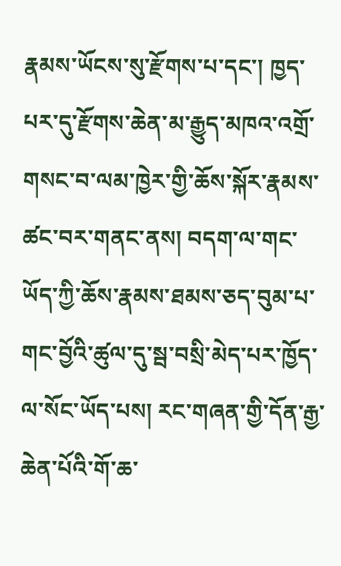རྣམས་ཡོངས་སུ་རྫོགས་པ་དང་། ཁྱད་པར་དུ་རྫོགས་ཆེན་མ་རྒྱུད་མཁའ་འགྲོ་གསང་བ་ལམ་ཁྱེར་གྱི་ཆོས་སྐོར་རྣམས་ཚང་བར་གནང་ནས། བདག་ལ་གང་ཡོད་ཀྱི་ཆོས་རྣམས་ཐམས་ཅད་བུམ་པ་གང་བྱོའི་ཚུལ་དུ་སྦ་བསྲི་མེད་པར་ཁྱོད་ལ་སོང་ཡོད་པས། རང་གཞན་གྱི་དོན་རྒྱ་ཆེན་པོའི་གོ་ཆ་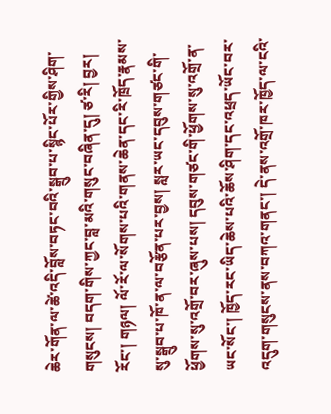ཆེར་གོན་ལ་ཚེ་འདི་བློས་བཏང་བའི་སྒྲུབ་པ་སྙིང་པོར་གྱིས་ཤིག་གསུངས། བདག་གིས་ཀྱང་བླ་མའི་གསུང་བཞིན་དུ། ཙ་རི། བྱར། རོང་། གཉལ། ལོ་རོ་ལ་སོགས་པའི་གནས་ཆེན་དང་རི་ཁྲོད་རྣམས་སུ་སྒྲུབ་པ་ཁོ་ན་ལ་བརྩོན་པར་བྱས། སླར་ཡང་དབུས་གཙང་གི་ཕྱོགས་སུ་འགྲོ་བར་ཞུས་པས། དབུས་གཙང་གི་ཕྱོགས་སུ་འགྲོ་ན་ཡང་སོང་། ཁྱོད་རང་ཡིད་ཆེས་པའི་ཆོས་ཤིག་དང་འཕྲད་ཡོང་བར་འདུག་གསུངས་ནས་བཀའ་གནང་། དེ་ནས་འགྲོ་ཁར་ཁྱོད་ལ་ངའི་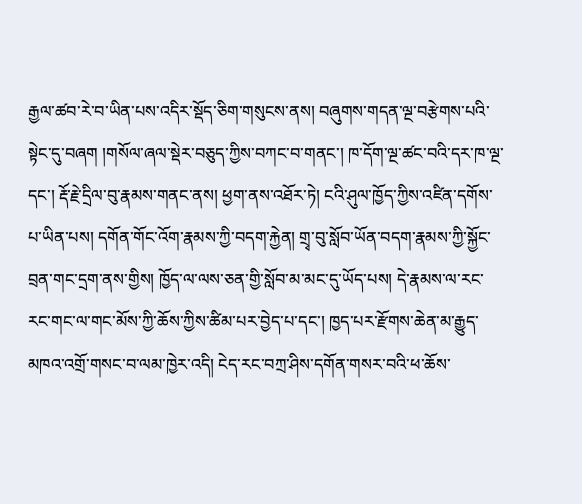རྒྱལ་ཚབ་རེ་བ་ཡིན་པས་འདིར་སྡོད་ཅིག་གསུངས་ནས། བཞུགས་གདན་ལྔ་བརྩེགས་པའི་སྟེང་དུ་བཞག །གསོལ་ཞལ་སྡེར་བཅུད་ཀྱིས་བཀང་བ་གནང་། ཁ་དོག་ལྔ་ཚང་བའི་དར་ཁ་ལྔ་དང་། རྡོ་རྗེ་དྲིལ་བུ་རྣམས་གནང་ནས། ཕྱག་ནས་འཐོར་ཏེ། ངའི་ཤུལ་ཁྱོད་ཀྱིས་འཛིན་དགོས་པ་ཡིན་པས། དགོན་གོང་འོག་རྣམས་ཀྱི་བདག་རྐྱེན། གྲྭ་བུ་སློབ་ཡོན་བདག་རྣམས་ཀྱི་སྐྱོང་བྲན་གང་དྲག་ནས་གྱིས། ཁྱོད་ལ་ལས་ཅན་གྱི་སློབ་མ་མང་དུ་ཡོད་པས། དེ་རྣམས་ལ་རང་རང་གང་ལ་གང་མོས་ཀྱི་ཆོས་ཀྱིས་ཚིམ་པར་བྱེད་པ་དང་། ཁྱད་པར་རྫོགས་ཆེན་མ་རྒྱུད་མཁའ་འགྲོ་གསང་བ་ལམ་ཁྱེར་འདི། ངེད་རང་བཀྲ་ཤིས་དགོན་གསར་བའི་ཕ་ཆོས་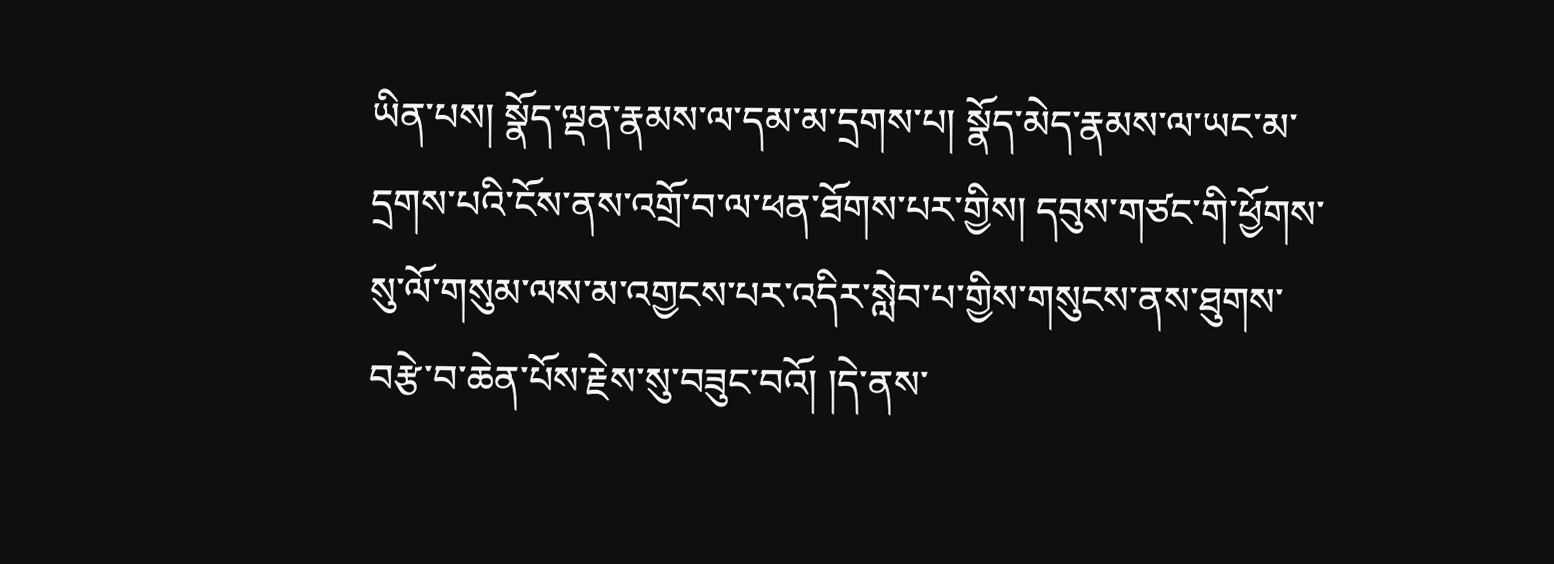ཡིན་པས། སྣོད་ལྡན་རྣམས་ལ་དམ་མ་དྲགས་པ། སྣོད་མེད་རྣམས་ལ་ཡང་མ་དྲགས་པའི་ངོས་ནས་འགྲོ་བ་ལ་ཕན་ཐོགས་པར་གྱིས། དབུས་གཙང་གི་ཕྱོགས་སུ་ལོ་གསུམ་ལས་མ་འགྱངས་པར་འདིར་སླེབ་པ་གྱིས་གསུངས་ནས་ཐུགས་བརྩེ་བ་ཆེན་པོས་རྗེས་སུ་བཟུང་བའོ། །དེ་ནས་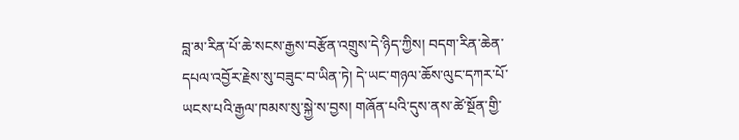བླ་མ་རིན་པོ་ཆེ་སངས་རྒྱས་བརྩོན་འགྲུས་དེ་ཉིད་ཀྱིས། བདག་རིན་ཆེན་དཔལ་འབྱོར་རྗེས་སུ་བཟུང་བ་ཡིན་ཏེ། དེ་ཡང་གཉལ་ཆོས་ལུང་དཀར་པོ་ཡངས་པའི་རྒྱལ་ཁམས་སུ་སྐྱེ་ས་བྱས། གཞོན་པའི་དུས་ནས་ཚེ་སྔོན་གྱི་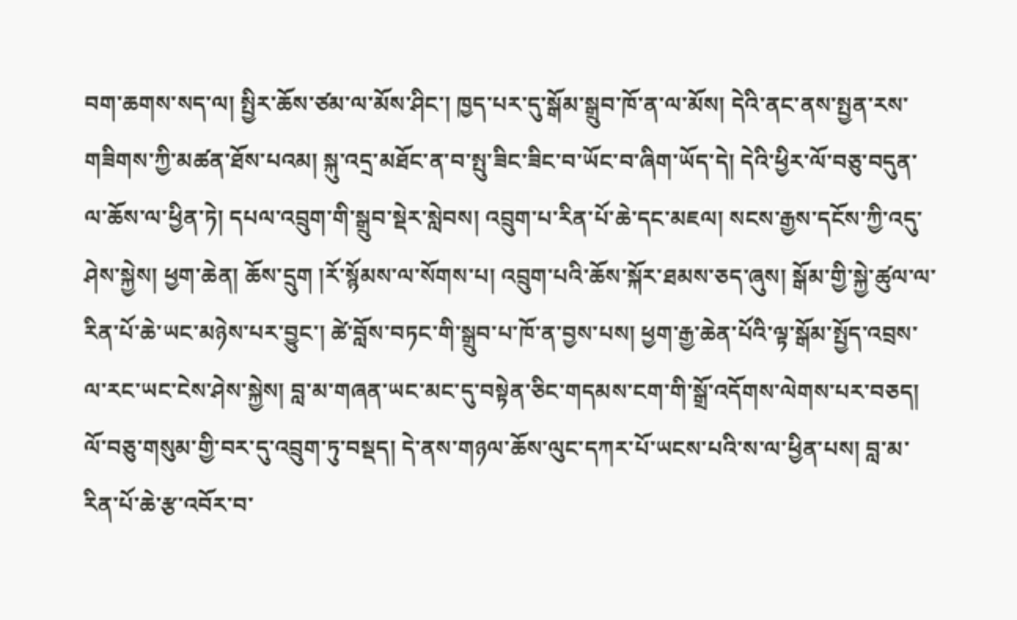བག་ཆགས་སད་ལ། སྤྱིར་ཆོས་ཙམ་ལ་མོས་ཤིང་། ཁྱད་པར་དུ་སྒོམ་སྒྲུབ་ཁོ་ན་ལ་མོས། དེའི་ནང་ནས་སྤྱན་རས་གཟིགས་ཀྱི་མཚན་ཐོས་པའམ། སྐུ་འདྲ་མཐོང་ན་བ་སྤུ་ཟིང་ཟིང་བ་ཡོང་བ་ཞིག་ཡོད་དེ། དེའི་ཕྱིར་ལོ་བཅུ་བདུན་ལ་ཆོས་ལ་ཕྱིན་ཏེ། དཔལ་འབྲུག་གི་སྒྲུབ་སྡེར་སླེབས། འབྲུག་པ་རིན་པོ་ཆེ་དང་མཇལ། སངས་རྒྱས་དངོས་ཀྱི་འདུ་ཤེས་སྐྱེས། ཕྱག་ཆེན། ཆོས་དྲུག །རོ་སྙོམས་ལ་སོགས་པ། འབྲུག་པའི་ཆོས་སྐོར་ཐམས་ཅད་ཞུས། སྒོམ་གྱི་སྐྱེ་ཚུལ་ལ་རིན་པོ་ཆེ་ཡང་མཉེས་པར་བྱུང་། ཚེ་བློས་བཏང་གི་སྒྲུབ་པ་ཁོ་ན་བྱས་པས། ཕྱག་རྒྱ་ཆེན་པོའི་ལྟ་སྒོམ་སྤྱོད་འབྲས་ལ་རང་ཡང་ངེས་ཤེས་སྐྱེས། བླ་མ་གཞན་ཡང་མང་དུ་བསྟེན་ཅིང་གདམས་ངག་གི་སྒྲོ་འདོགས་ལེགས་པར་བཅད། ལོ་བཅུ་གསུམ་གྱི་བར་དུ་འབྲུག་ཏུ་བསྡད། དེ་ནས་གཉལ་ཆོས་ལུང་དཀར་པོ་ཡངས་པའི་ས་ལ་ཕྱིན་པས། བླ་མ་རིན་པོ་ཆེ་རྩ་འབོར་བ་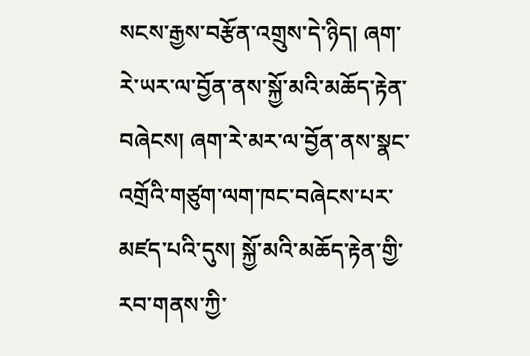སངས་རྒྱས་བརྩོན་འགྲུས་དེ་ཉིད། ཞག་རེ་ཡར་ལ་བྱོན་ནས་སྐྱོ་མའི་མཆོད་རྟེན་བཞེངས། ཞག་རེ་མར་ལ་བྱོན་ནས་སྣང་འགྲོའི་གཙུག་ལག་ཁང་བཞེངས་པར་མཛད་པའི་དུས། སྐྱོ་མའི་མཆོད་རྟེན་གྱི་རབ་གནས་ཀྱི་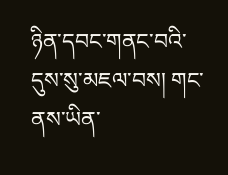ཉིན་དབང་གནང་བའི་དུས་སུ་མཇལ་བས། གང་ནས་ཡིན་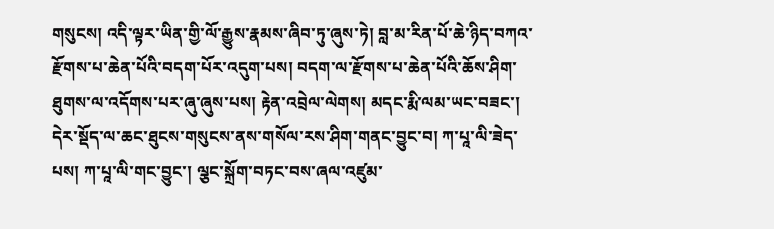གསུངས། འདི་ལྟར་ཡིན་གྱི་ལོ་རྒྱུས་རྣམས་ཞིབ་ཏུ་ཞུས་ཏེ། བླ་མ་རིན་པོ་ཆེ་ཉིད་བཀའ་རྫོགས་པ་ཆེན་པོའི་བདག་པོར་འདུག་པས། བདག་ལ་རྫོགས་པ་ཆེན་པོའི་ཆོས་ཤིག་ཐུགས་ལ་འདོགས་པར་ཞུ་ཞུས་པས། རྟེན་འབྲེལ་ལེགས། མདང་རྨི་ལམ་ཡང་བཟང་། དེར་སྡོད་ལ་ཆང་ཐུངས་གསུངས་ནས་གསོལ་རས་ཤིག་གནང་བྱུང་བ། ཀ་པཱ་ལི་ཟེད་པས། ཀ་པཱ་ལི་གང་བྱུང་། ལྕང་སྐྲོག་བཏང་བས་ཞལ་འཛུམ་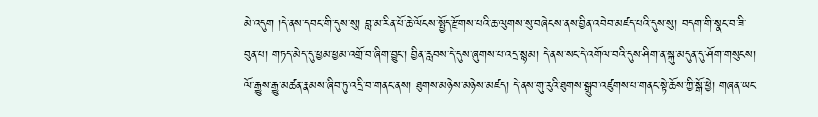མེ་འདུག །དེ་ནས་དབང་གི་དུས་སུ། བླ་མ་རིན་པོ་ཆེ་ལོངས་སྤྱོད་རྫོགས་པའི་ཆ་ལུགས་སུ་བཞེངས་ནས་བྱིན་འབེབ་མཛད་པའི་དུས་སུ། བདག་གི་སྣང་བ་ཟི་བུན་པ། གཏད་མེད་དུ་ཕྱམ་ཕྱམ་འགྲོ་བ་ཞིག་བྱུང་། བྱིན་རླབས་དེ་དུས་ཞུགས་པ་འདྲ་སྙམ། དེ་ནས་སང་དེ་འགོལ་བའི་དུས་ཤིག་ན་སྐུ་མདུན་དུ་ཤོག་གསུངས། ལོ་རྒྱུས་རྒྱུ་མཚན་རྣམས་ཞིབ་ཏུ་འདྲི་བ་གནང་ནས། ཐུགས་མཉེས་མཉེས་མཛད། དེ་ནས་གུ་རུའི་ཐུགས་སྒྲུབ་འཛུགས་པ་གནང་སྟེ་ཆོས་ཀྱི་སྒོ་ཕྱེ། གཞན་ཡང་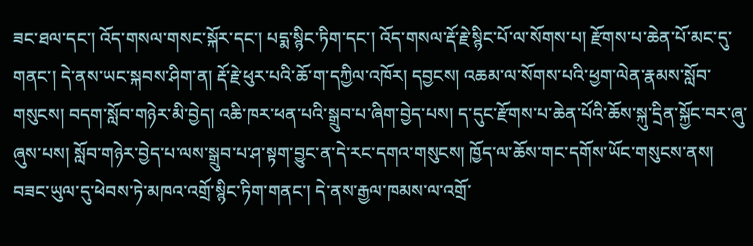ཟང་ཐལ་དང་། འོད་གསལ་གསང་སྐོར་དང་། པདྨ་སྙིང་ཏིག་དང་། འོད་གསལ་རྡོ་རྗེ་སྙིང་པོ་ལ་སོགས་པ། རྫོགས་པ་ཆེན་པོ་མང་དུ་གནང་། དེ་ནས་ཡང་སྐབས་ཤིག་ན། རྡོ་རྗེ་ཕུར་པའི་ཆོ་ག་དཀྱིལ་འཁོར། དབྱངས། འཆམ་ལ་སོགས་པའི་ཕྱག་ལེན་རྣམས་སློབ་གསུངས། བདག་སློབ་གཉེར་མི་བྱེད། འཆི་ཁར་ཕན་པའི་སྒྲུབ་པ་ཞིག་བྱེད་པས། ད་དུང་རྫོགས་པ་ཆེན་པོའི་ཆོས་སྐུ་དྲིན་སྐྱོང་བར་ཞུ་ཞུས་པས། སློབ་གཉེར་བྱེད་པ་ལས་སྒྲུབ་པ་ཤ་སྟག་བྱུང་ན་དེ་རང་དགའ་གསུངས། ཁྱོད་ལ་ཆོས་གང་དགོས་ཡོང་གསུངས་ནས། བཟང་ཡུལ་དུ་ཕེབས་ཏེ་མཁའ་འགྲོ་སྙིང་ཏིག་གནང་། དེ་ནས་རྒྱལ་ཁམས་ལ་འགྲོ་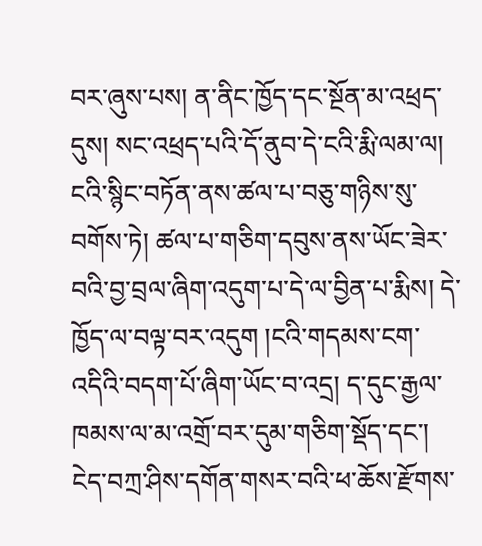བར་ཞུས་པས། ན་ནིང་ཁྱོད་དང་སྔོན་མ་འཕྲད་དུས། སང་འཕྲད་པའི་དོ་ནུབ་དེ་ངའི་རྨི་ལམ་ལ། ངའི་སྙིང་བཏོན་ནས་ཚལ་པ་བཅུ་གཉིས་སུ་བགོས་ཏེ། ཚལ་པ་གཅིག་དབུས་ནས་ཡོང་ཟེར་བའི་བྱ་བྲལ་ཞིག་འདུག་པ་དེ་ལ་བྱིན་པ་རྨིས། དེ་ཁྱོད་ལ་བལྟ་བར་འདུག །ངའི་གདམས་ངག་འདིའི་བདག་པོ་ཞིག་ཡོང་བ་འདྲ། ད་དུང་རྒྱལ་ཁམས་ལ་མ་འགྲོ་བར་དུམ་གཅིག་སྡོད་དང་། ངེད་བཀྲ་ཤིས་དགོན་གསར་བའི་ཕ་ཆོས་རྫོགས་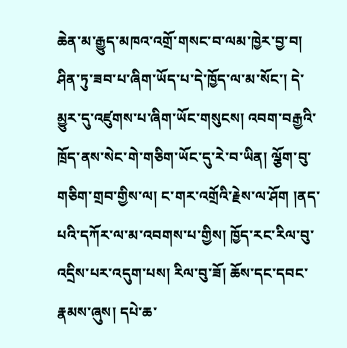ཆེན་མ་རྒྱུད་མཁའ་འགྲོ་གསང་བ་ལམ་ཁྱེར་བྱ་བ། ཤིན་ཏུ་ཟབ་པ་ཞིག་ཡོད་པ་དེ་ཁྱོད་ལ་མ་སོང་། དེ་མྱུར་དུ་འཛུགས་པ་ཞིག་ཡོང་གསུངས། འབག་བརྒྱའི་ཁྲོད་ནས་སེང་གེ་གཅིག་ཡོང་དུ་རེ་བ་ཡིན། ལྕོག་བུ་གཅིག་གྲབ་གྱིས་ལ། ང་གར་འགྲོའི་རྗེས་ལ་ཤོག །ནད་པའི་དཀོར་ལ་མ་འབགས་པ་གྱིས། ཁྱོད་རང་རིལ་བུ་འདྲིས་པར་འདུག་པས། རིལ་བུ་ཟོ། ཆོས་དང་དབང་རྣམས་ཞུས། དཔེ་ཆ་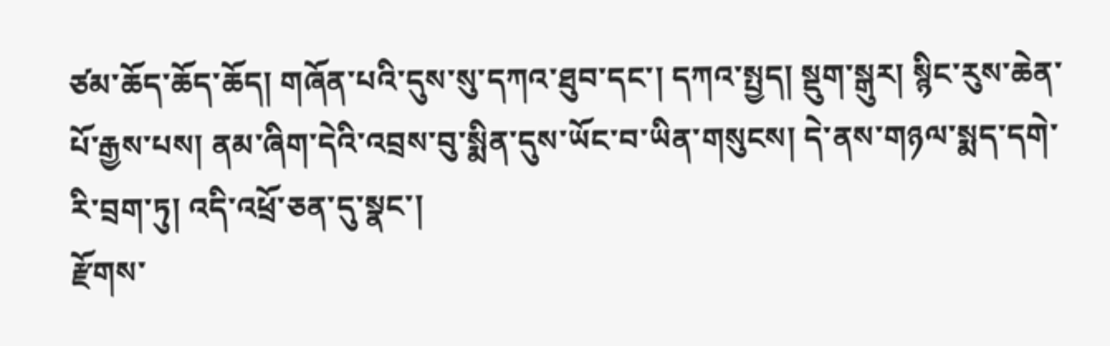ཙམ་ཆོད་ཆོད་ཆོད། གཞོན་པའི་དུས་སུ་དཀའ་ཐུབ་དང་། དཀའ་སྤྱད། སྡུག་སྒུར། སྙིང་རུས་ཆེན་པོ་རྒྱས་པས། ནམ་ཞིག་དེའི་འབྲས་བུ་སྨིན་དུས་ཡོང་བ་ཡིན་གསུངས། དེ་ནས་གཉལ་སྨད་དགེ་རི་བྲག་ཏུ། འདི་འཕྲོ་ཅན་དུ་སྣང་།
རྫོགས་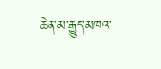ཆེན་མ་རྒྱུད་མཁའ་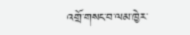འགྲོ་གསང་བ་ལམ་ཁྱེར་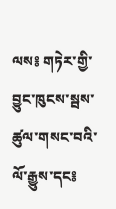ལས༔ གཏེར་གྱི་བྱུང་ཁུངས་སྦས་ཚུལ་གསང་བའི་ལོ་རྒྱུས་དང༔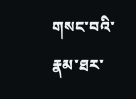གསང་བའི་རྣམ་ཐར་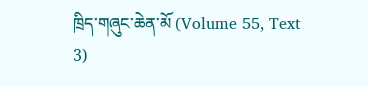ཁྲིད་གཞུང་ཆེན་མོ (Volume 55, Text 3)